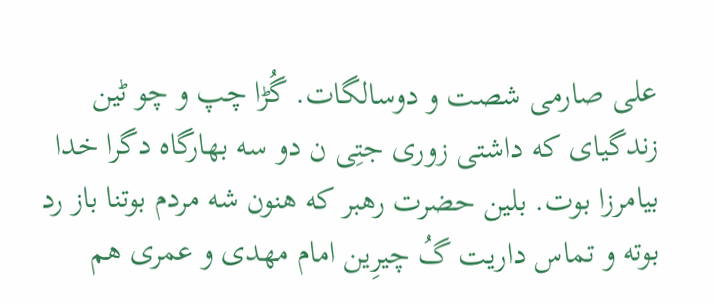علی صارمی شصت و دوسالگات. گُڑا چپ و چو ٹین زندگیای که داشتی زوری جتِی ن دو سه بهارگاه دگرا خدا بیامرزا بوت. بلین حضرت رهبر که هنون شه مردم بوتنا باز رد بوته و تماس داریت گُ چیرِین امام مهدی و عمری هم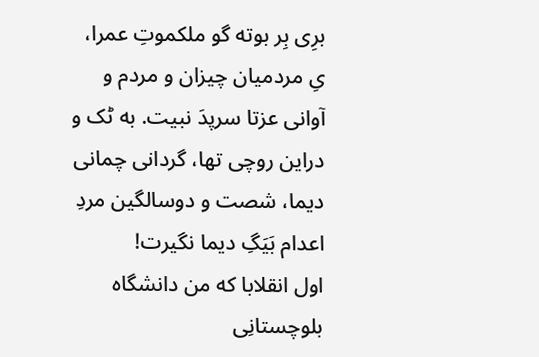برِی بِر بوته گو ملکموتِ عمرا، یِ مردمیان چیزان و مردم و آوانی عزتا سرپدَ نبیت. به ڻک و دراین روچی تها، گردانی چمانی دیما، شصت و دوسالگین مردِ اعدام بَیَگِ دیما نگیرت!
اول انقلابا که من دانشگاه بلوچستانِی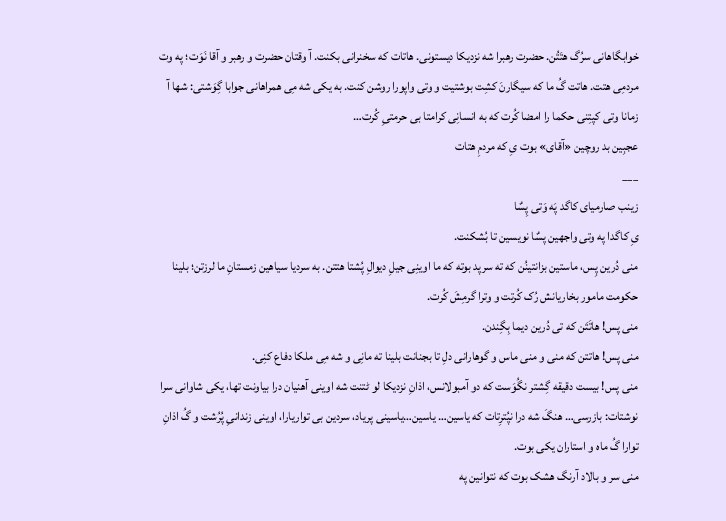خوابگاهانی سرُگ هتَتُن. حضرت رهبرا شه نزدیکا دیستونی. هاتات که سخنرانی بکنت. آ وقتان حضرت و رهبر و آقا نَوَت؛ په وت مردمِی هتت. هاتت گُ ما که سیگارنَ کشِت بوشتیت و وتی واپورا روشن کنت. به یکی شه مِی همراهانی جوابا گِوَشتی: شها آ زمانا وتی کپتِنی حکما را امضا کُرت که به انسانِی کرامتا بی حرمتیِ کُرت…
عجبِین بد روچین «آقای» بوت یِ که مردمِ هتات
___
زینب صارمیای کاگد پَه وَتی پِسٌا
یِ کاگدا په وتی واجهین پسٌا نویسین تا بُشکنت.
منی دُرین پِس، ماستین بزانتینُن که ته سرپد بوته که ما اوینِی جیلِ دیوالِ پُشتا هتتن. به سردیا سیاهین زمستانِ ما لرزتن؛ بلینا حکومت مامور بخاریانش رُک کُرتت و وترا گرمِشَ کُرت.
منی پس! هاتَتَن که تی دُرین دیما بِگِندن.
منی پس! هاتتن که منی و منی ماس و گوهارانی دلِ تا بجنانت بلینا ته مانِی و شه مِی ملکا دفاع کنِی.
منی پس! بیست دقیقه گِشتر نگُوَست که دو آمبولانس، اذانِ نزدیکا لو ڻتنت شه اوینی آهنیان درا بیاونت تها، یکی شاوانی سرا نوشتات: بازرسی… هنگَ شه درا نپُترِتات که یاسین… یاسین…یاسینی پریاد، سردین بی تواریارا، اوینی زندانیِ پُرُشت و گُ اذانِ توارا گُ ماه و استاران یکی بوت.
منی سر و بالاد آرنگ هشک بوت که نتوانین په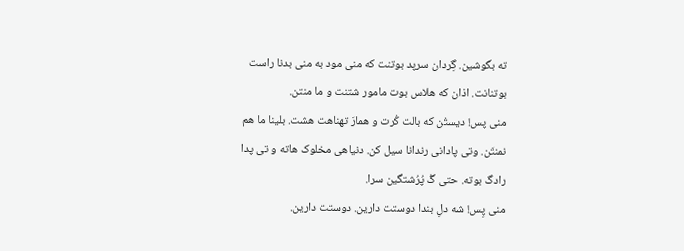ته بگوشین. گِردان سرپد بوتنت که منی مود به منی بدنا راست بوتنانت. اذان که هلاس بوت مامور شتنت و ما منتن.
منی پس! دیستُن که بالت کُرت و همارَ تهناهت هشت. بلینا ما هم نمنتَن. وتی پادانی رندانا سیل کن. دنیاهی مخلوک هاته و تی پدا رادگ بوته. حتی گُ پُرُشتگین سرا.
منی پِس! شه دلِ بندا دوستت دارین. دوستت دارین.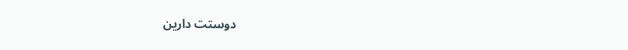دوستت دارین